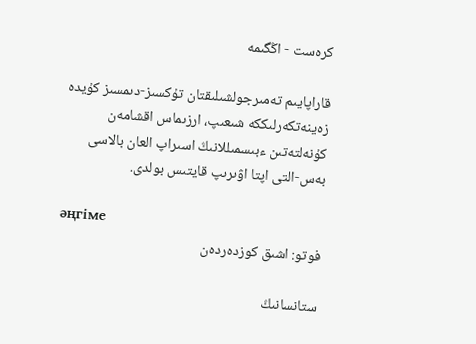كرەست - اڭگىمە

قاراپايىم تەمىرجولشىلىقتان تۇكسىز-دىمسىز كۇيدە زەينەتكەرلىككە شىعىپ، ارزىماس اقشامەن كۇنەلتەتىن ءبىسمىللانىڭ اسىراپ العان بالاسى بەس-التى اپتا اۋىرىپ قايتىس بولدى.

әңгіме
فوتو: اشىق كوزدەردەن

ستانسانىڭ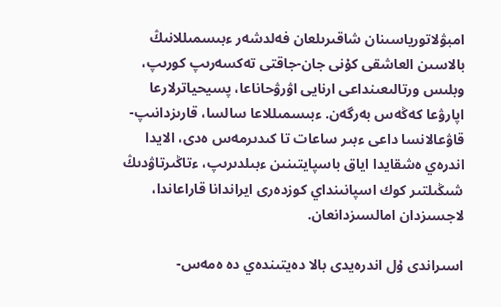امبۋلاتورياسىنان شاقىرىلعان فەلدشەر ءبىسمىللانىڭ بالاسىن العاشقى كۇنى جان-جاقتى تەكسەرىپ كورىپ، وبلىس ورتالىعىنداعى ارنايى اۋرۋحاناعا، پسيحياترلارعا اپارۋعا كەڭەس بەرگەن. ءبىسمىللاعا سالسا، قارىزدانىپ-قاۋعالانسا داعى ءبىر ساعات تا كىدىرمەس ەدى، الايدا اندرەي ەشقايدا اياق باسپايتىنىن ءبىلدىرىپ، ءتاڭىرتاۋدىڭ شىڭىلتىر كوك اسپانىنداي كوزدەرى ايراندانا قاراعاندا، لاجسىزدان امالسىزدانعان.

اسىراندى ۇل اندرەيدى بالا دەيتىندەي دە ەمەس-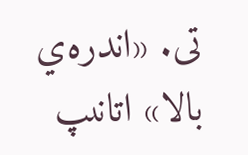تى. «اندرەي بالا» اتانىپ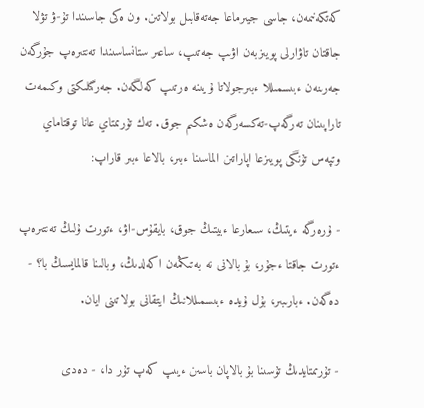كەتكەنىمەن، جاسى جيىرماعا جەتەقابىل بولاتىن. ون ەكى جاسىندا تۇ-ۋ تۋلا جاقتان تاۋارلى پويىزبەن اۋىپ جەتىپ، ساعىر ستانساسىندا تەنتىرەپ جۇرگەن جەرىنەن ءبىسمىللا ءبىرجولاتا ۇيىنە ەرتىپ كەلگەن. جەرگىلىكتى وكىمەت تاراپىنان تەرگەپ-تەكسەرگەن ەشكىم جوق. تەك تۇرىمتاي عانا توقتاماي وتپەس تۇنگى پويىزعا اپاراتىن الماسىنا ءبىر، بالاعا ءبىر قاراپ:

- ۇرەرگە ءيتىڭ، سىعارعا ءبيتىڭ جوق، بايقۇس-اۋ، ءتورت ۇلىڭ تەنتىرەپ ءتورت جاقتا ءجۇر، بۇ بالانى نە بەتىڭمەن اكەلدىڭ، وبالىنا قالمايسىڭ با؟ - دەگەن. ءبارىبىر، بۇل ۇيدە ءبىسمىللانىڭ ايتقانى بولاتىنى ايان.

- تۇرىمتايدىڭ تۇسىنا بۇ بالاپان باسىن ءيىپ كەپ تۇر دا، - دەدى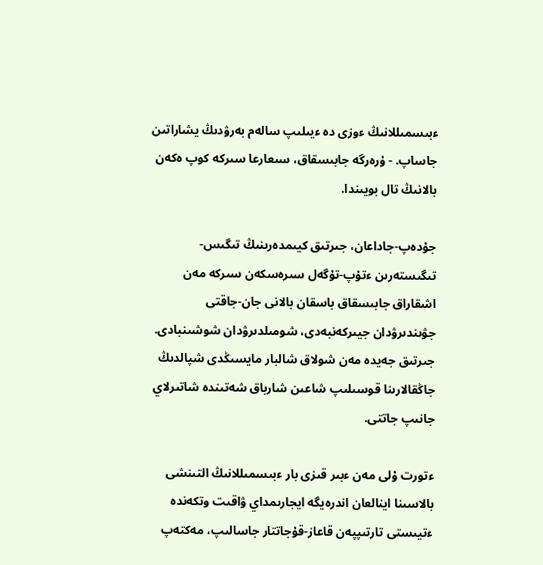ءبىسمىللانىڭ ءوزى دە ءيىلىپ سالەم بەرۋدىڭ يشاراتىن جاساپ. - ۇرەرگە جابىسقاق، سىعارعا سىركە كوپ ەكەن بالانىڭ تال بويىندا.

جۇدەپ-جاداعان، جىرتىق كيىمدەرىنىڭ تىگىس-تىگىستەرىن ءتۇپ-تۇگەل سىرەسكەن سىركە مەن اشقاراق جابىسقاق باسقان بالانى جان-جاقتى جۋىندىرۋدان جيىركەنبەدى، شومىلدىرۋدان شوشىنبادى. جىرتىق جەيدە مەن شولاق شالبار مايسىڭدى شپالدىڭ جاڭقالارىنا قوسىلىپ شاعىن شارباق شەتىندە شاتىرلاي جانىپ جاتتى.

ءتورت ۇلى مەن ءبىر قىزى بار ءبىسمىللانىڭ التىنشى بالاسىنا اينالعان اندرەيگە ايجارىمداي ۋاقىت وتكەندە ءتيىستى تارتىپپەن قاعاز-قۇجاتتار جاسالىپ، مەكتەپ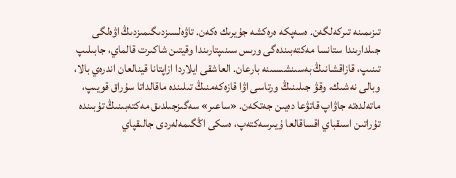تىزىمىنە تىركەلگەن. ەسەپكە ەرەكشە جۇيرىك ەكەن. تاۋەلسىزدىگىمىزدىڭ اۋەلگى جىلدارىندا ستانسا مەكتەبىندەگى ورىس سىنىپتارىندا وقيتىن شاكىرت قالماي، جابىلىپ تىنىپ، قازاقشانىڭ بەسىنشىسىنە بارعان. العاشقى ايلاردا ازاپتانا قينالعان اندرەي بالا، وبالى نەشىك، وقۋ جىلىنىڭ ورتاسى اۋا قازەكەمنىڭ تىلىندە ماقالداتا سۇراق قويىپ، ماتەلدەتە جاۋاپ قاتۋعا دەيىن جەتكەن. «ساعىر» سەگىزجىلدىق مەكتەبىنىڭ تۇبىندە تۇراتىن اسىقباي اقساقالعا ۇيىرسەكتەپ، ەسكى اڭگىمەلەردى جالىقپاي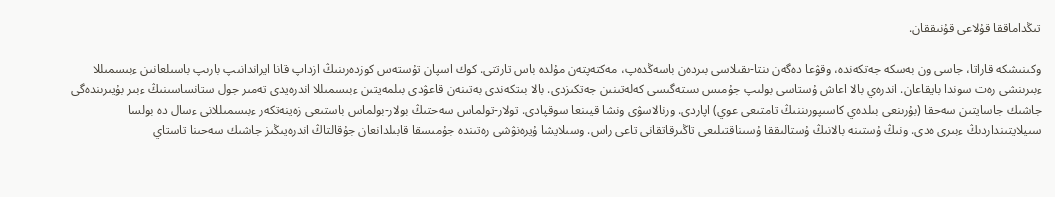تىڭداماققا قۇلاعى قۇنىققان.

وكىنىشكە قاراتا، جاسى ون بەسكە جەتكەندە، وقۋعا دەگەن ىنتا-ىقىلاسى بىردەن باسەڭدەپ، مەكتەپتەن مۇلدە باس تارتتى. كوك اسپان تۇستەس كوزدەرىنىڭ ازداپ قانا ايراندانىپ بارىپ باسىلعانىن ءبىسمىللا ءبىرىنشى رەت سوندا بايقاعان. اندرەي بالا اعاش ۇستاسى بولىپ جۇمىس ىستەگىسى كەلەتىنىن جەتكىزدى. بالا بىتكەندى بەتىنەن قاعۋدى بىلمەيتىن ءبىسمىللا اندرەيدى تەمىر جول ستانساسىنىڭ ءبىر بۇيىرىندەگى جاشىك جاسايتىن سەحقا (بۇرىنعى بىلدەي كاسىپورىننىڭ تامتىعى عوي) اپاردى. ورنالاسۋى ونشا قيىنعا سوقپادى. تولار-تولماس سەحتىڭ بولار-بولماس باستىعى زەينەتكەر ءبىسمىللانى ءسال دە بولسا سىيلايتىنداردىڭ ءبىرى ەدى. ونىڭ ۇستىنە بالانىڭ ۇستالىققا ۇسىناقتىلىعى تاڭىرقاتقانى تاعى راس. وسىلايشا ۇيرەنۋشى رەتىندە جۇمىسقا قابىلدانعان جۇقالتاڭ اندرەيىڭىز جاشىك سەحىنا تاستاي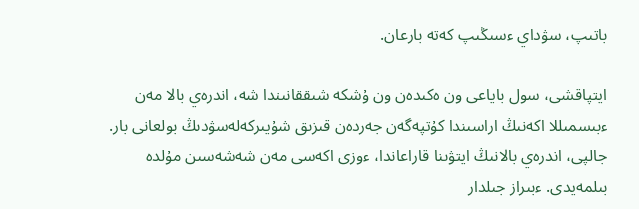باتىپ، سۋداي ءسىڭىپ كەتە بارعان.

ايتپاقشى، سول باياعى ون ەكىدەن ون ۇشكە شىققانىندا شە، اندرەي بالا مەن ءبىسمىللا اكەنىڭ اراسىندا كۇتپەگەن جەردەن قىزىق شۇيىركەلەسۋدىڭ بولعانى بار. جالپى، اندرەي بالانىڭ ايتۋىنا قاراعاندا، ءوزى اكەسى مەن شەشەسىن مۇلدە بىلمەيدى. ءبىراز جىلدار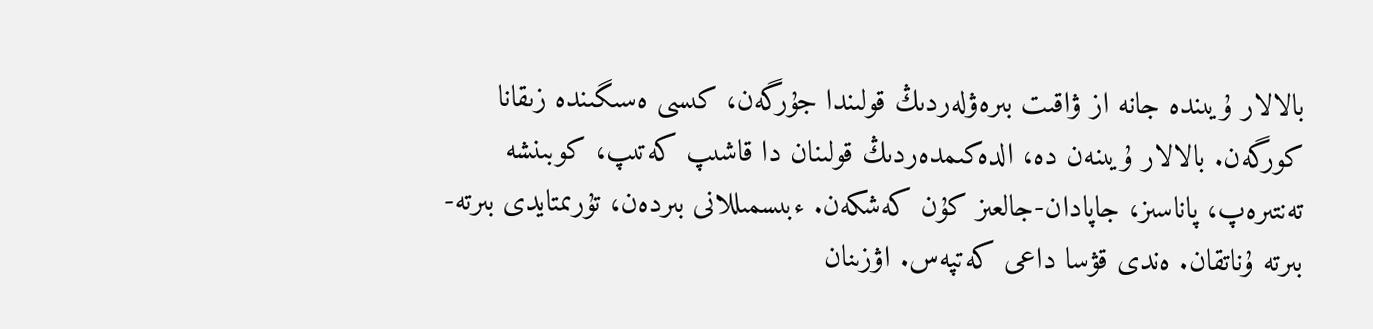بالالار ۇيىندە جانە از ۋاقىت بىرەۋلەردىڭ قولىندا جۇرگەن، كىسى ەسىگىندە زىقانا كورگەن. بالالار ۇيىنەن دە، الدەكىمدەردىڭ قولىنان دا قاشىپ كەتىپ، كوبىنشە تەنتىرەپ، پاناسىز، جاپادان-جالعىز كۇن كەشكەن. ءبىسمىللانى بىردەن، تۇرىمتايدى بىرتە-بىرتە ۇناتقان. ەندى قۋسا داعى كەتپەس. اۋزىنان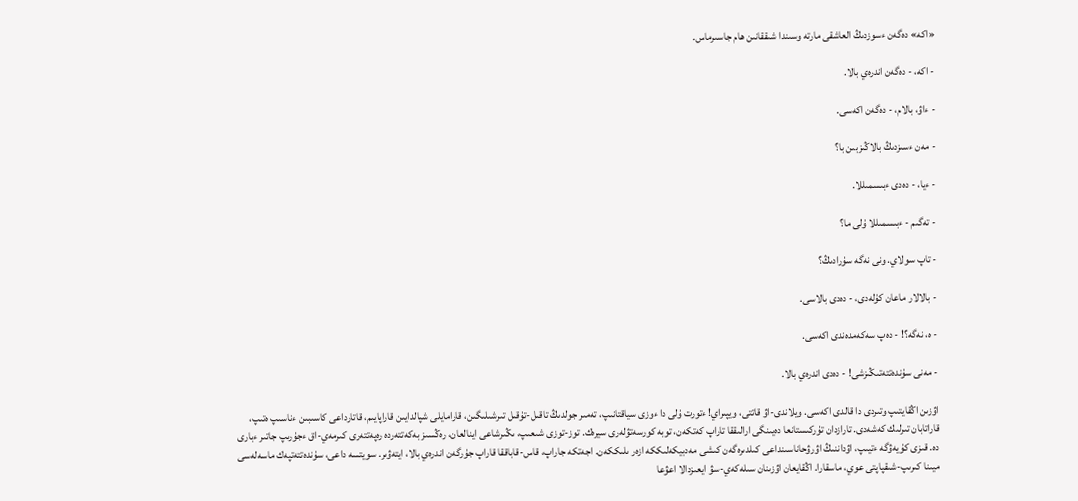«اكە» دەگەن ءسوزدىڭ العاشقى مارتە وسىندا شىققانىن هام جاسىرماس.

- اكە، - دەگەن اندرەي بالا.

- ءاۋ، بالام، - دەگەن اكەسى.

- مەن ءسىزدىڭ بالاڭىزبىن با؟

- ءيا، - دەدى ءبىسمىللا.

- تەگىم - ءبىسمىللا ۇلى ما؟

- تاپ سولاي. ونى نەگە سۇرادىڭ؟

- بالالار ماعان كۇلەدى، - دەدى بالاسى.

- ە، نەگە؟! - دەپ سەكەمدەندى اكەسى.

- مەنى سۇندەتتەتىڭىزشى! - دەدى اندرەي بالا.

اۋزىن اڭقايتىپ وتىردى دا قالدى اكەسى. ويلاندى-اۋ قاتتى، ويپىراي! ءتورت ۇلى دا ءوزى سياقتانىپ، تەمىر جولدىڭ تاقىل-تۇقىل تىرشىلىگىن، قارامايلى شپالدايىن قاراپايىم، قاتارداعى كاسىبىن ءناسىپ ەتىپ، قاراتابان تىرلىك كەشەدى. تارازدان تۇركىستانعا دەيىنگى ارالىققا تاراپ كەتكەن، توبە كورسەتۋلەرى سيرەك. توز-توزى شىعىپ، ىڭىرشاعى اينالعان، رەڭسىز بەكەتتەردە رەپەتتەرى كىرمەي-اق ءجۇرىپ جاتىر ءبارى دە. قىزى كۇيەۋگە ءتيىپ، اۋداننىڭ اۋرۋحاناسىنداعى كىلدىرەگەن كىشى مەدبيكەلىككە ازەر ىلىككەن. اجەتكە جاراپ، قاس-قاباققا قاراپ جۇرگەن اندرەي بالا، ايتەۋىر. سويتسە داعى، سۇندەتتەتپەك ماسەلەسى ميىنا كىرىپ-شىقپاپتى عوي، ماسقارا. اڭقايعان اۋزىنان سىلەكەي-سۋ ايعىزدالا اعۋعا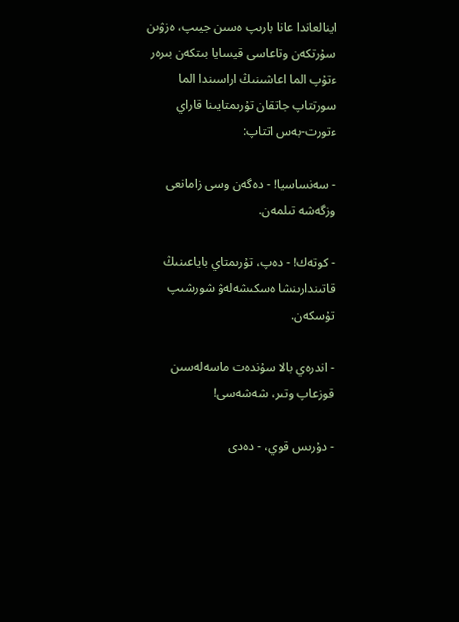اينالعاندا عانا بارىپ ەسىن جيىپ، ەزۋىن سۇرتكەن وتاعاسى قيسايا بىتكەن بىرەر ءتۇپ الما اعاشىنىڭ اراسىندا الما سورتتاپ جاتقان تۇرىمتايىنا قاراي ءتورت-بەس اتتاپ:

- سەنساسيا! - دەگەن وسى زامانعى وزگەشە تىلمەن.

- كوتەك! - دەپ، تۇرىمتاي باياعىنىڭ قاتىندارىنشا ەسكىشەلەۋ شورشىپ تۇسكەن.

- اندرەي بالا سۇندەت ماسەلەسىن قوزعاپ وتىر، شەشەسى!

- دۇرىس قوي، - دەدى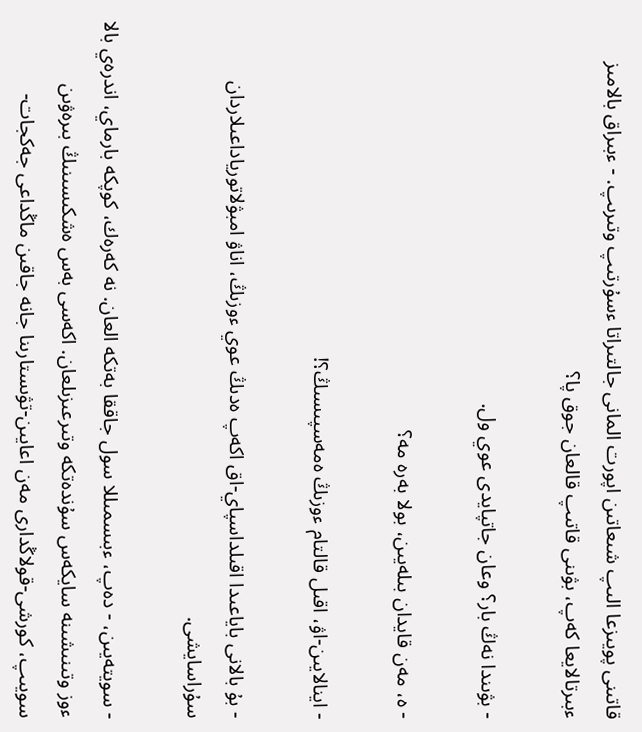قاتىنى پويىزعا الىپ شىعاتىن اپورت المانى جالتىراتا ءسۇرتىپ وتىرىپ. - ءبىراق بالامىز ءبىرتالايعا كەپ، بۋىنى قاتىپ قالعان جوق پا؟

- بۋىندا نەڭ بار؟ وعان جاتپايدى عوي ول.

- ە، مەن قايدان بىلەيىن، بولا بەرە مە؟

- اينالايىن-اۋ، اقىل قالتام ءوزىڭ ەمەسپىسىڭ؟!

- بۇ بالانى باياعىدا اقىلداسپاي-اق اكەپ ەدىڭ عوي ءوزىڭ، اناۋ امبۋلاتورياداعىلاردان سۇراسايشى.

- سويتەيىن، - دەپ، ءبىسمىللا سول جاققا بەتكە العان. نە كەرەك، كوپكە بارماي، اندرەي بالا ءوز وتىنىشىنە سايكەس سۇندەتكە وتىرعىزىلعان. اكەسى بەس ەشكىسىنىڭ بىرەۋىن سويىپ، كورشى-قولاڭدارى مەن اعايىن-تۋىستارىنا جانە جاقىن ماڭداعى جەكجات-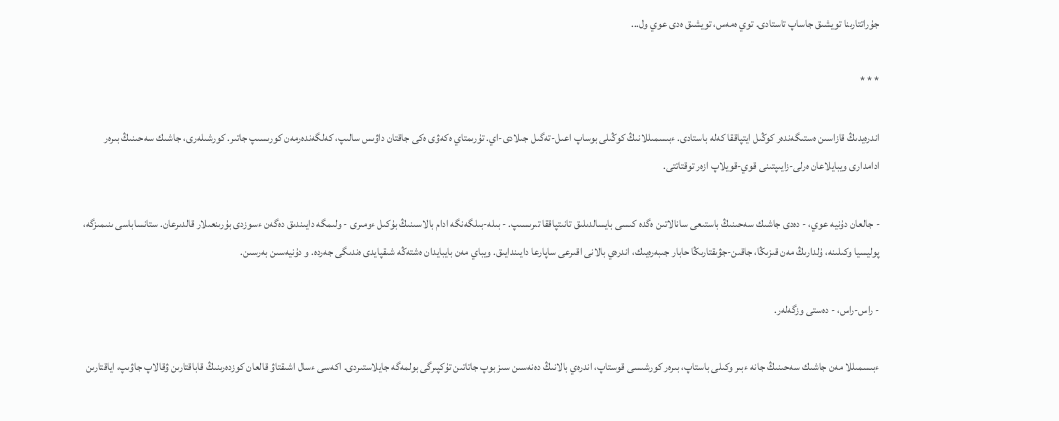جۇراتتارىنا تويشىق جاساپ تاستادى. توي ەمەس، تويشىق ەدى عوي ول...

* * *

اندرەيدىڭ قازاسىن ەستىگەندەر كوڭىل ايتپاققا كەلە باستادى. ءبىسمىللانىڭ كوڭىلى بوساپ اعىل-تەگىل جىلادى-اي. تۇرىمتاي ەكەۋى ەكى جاقتان داۋىس سالىپ، كەلگەندەرمەن كورىسىپ جاتىر. كورشىلەرى، جاشىك سەحىنىڭ بىرەر ادامدارى ويبايلاعان ەرلى-زايىپتىنى قوي-قويلاپ ازەر توقتاتتى.

- جالعان دۇنيە عوي، - دەدى جاشىك سەحىنىڭ باستىعى سانالاتىن ەگدە كىسى بايسالدىلىق تانىتپاققا تىرىسىپ. - بىلە-بىلگەنگە ادام بالاسىنىڭ بۇكىل ءومىرى - ولىمگە دايىندىق دەگەن ءسوزدى بۇرىنعىلار قالدىرعان. ستانساباسى ىنىمىزگە، پوليسيا وكىلىنە، ۇلدارىڭ مەن قىزىڭا، جاقىن-جۋىقتارىڭا حابار جىبەرەيىك، اندرەي بالانى اقىرعى ساپارعا دايىندايىق. ويباي مەن بايبايدان ەشتەڭە شىقپايدى ەندىگى جەردە. و دۇنيەسىن بەرسىن.

- راس-راس، - دەستى وزگەلەر.

ءبىسمىللا مەن جاشىك سەحىنىڭ جانە ءبىر وكىلى باستاپ، بىرەر كورشىسى قوستاپ، اندرەي بالانىڭ دەنەسىن سىز بوپ جاتاتىن تۇكپىرگى بولمەگە جايلاستىردى. اكەسى ءسال اشىقتاۋ قالعان كوزدەرىنىڭ قاباقتارىن ۋقالاپ جاۋىپ، اياقتارىن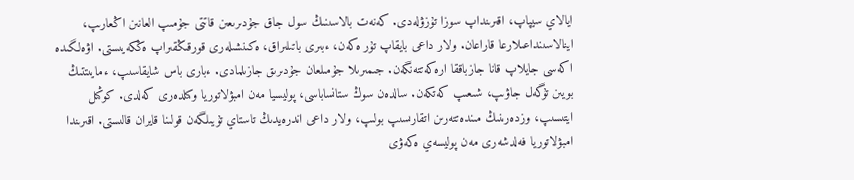ايالاي سيپاپ، اقىرىنداپ سوزا تۇزۋلەدى. كەنەت بالاسىنىڭ سول جاق جۇدىرىعىن قاتتى جۇمىپ العانىن اڭعارىپ، اينالاسىنداعىلارعا قاراعان. ولار داعى بايقاپ تۇر ەكەن، ءبىرى باتىلىراق، ەكىنشىلەرى قورقىڭقىراپ ەڭكەيىستى. اۋەلگىدە اكەسى جايلاپ قانا جازباققا ارەكەتتەنگەن. جىمىرىلا جۇمىلعان جۇدىرىق جازىلمادى. ءبارى باس شايقاسىپ، ءمايىتتىڭ بويىن تۇگەل جاۋىپ، شىعىپ كەتكەن. سالدەن سوڭ ستانساباسى، پوليسيا مەن امبۋلاتوريا وكىلدەرى كەلدى. كوڭىل ايتىسىپ، وزدەرىنىڭ مىندەتتەرىن اتقارىسىپ بولىپ، ولار داعى اندرەيدىڭ تاستاي تۇيىلگەن قولىنا قايران قالىستى. اقىرىندا امبۋلاتوريا فەلدشەرى مەن پوليسەي ەكەۋى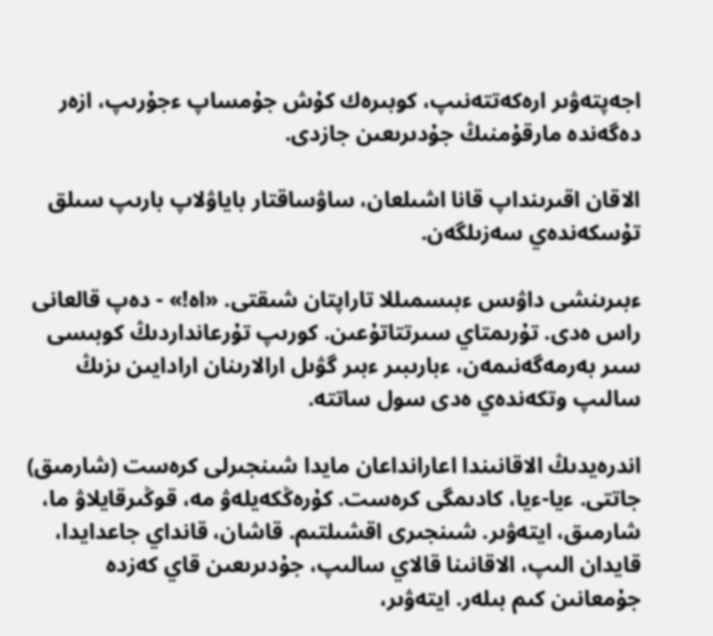اجەپتەۋىر ارەكەتتەنىپ، كوبىرەك كۇش جۇمساپ ءجۇرىپ، ازەر دەگەندە مارقۇمنىڭ جۇدىرىعىن جازدى.

الاقان اقىرىنداپ قانا اشىلعان، ساۋساقتار باياۋلاپ بارىپ سىلق تۇسكەندەي سەزىلگەن.

ءبىرىنشى داۋىس ءبىسمىللا تاراپتان شىقتى. «اه!» - دەپ قالعانى راس ەدى. تۇرىمتاي سىرتتاتۇعىن. كورىپ تۇرعانداردىڭ كوبىسى سىر بەرمەگەنىمەن، ءبارىبىر ءبىر گۋىل ارالارىنان ارادايىن ىزىڭ سالىپ وتكەندەي ەدى سول ساتتە.

اندرەيدىڭ الاقانىندا اعارانداعان مايدا شىنجىرلى كرەست (شارمىق) جاتتى. ءيا-ءيا، كادىمگى كرەست. كۇرەڭكەيلەۋ مە، قوڭىرقايلاۋ ما، شارمىق، ايتەۋىر. شىنجىرى اقشىلتىم. قاشان، قانداي جاعدايدا، قايدان الىپ، الاقانىنا قالاي سالىپ، جۇدىرىعىن قاي كەزدە جۇمعانىن كىم بىلەر. ايتەۋىر،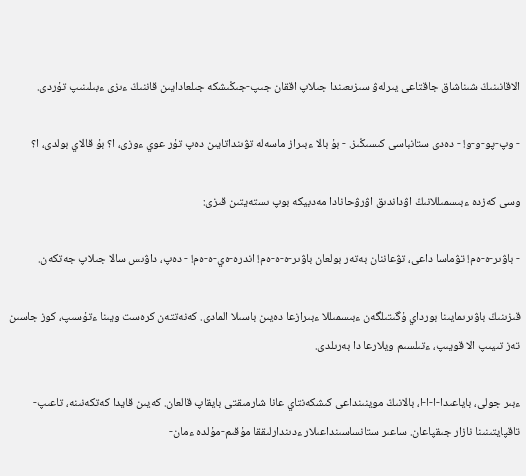الاقانىنىڭ شىناشاق جاقتاعى يىرلەۋ سىزىعىندا جىلاپ اققان جىپ-جىڭىشكە جىلعادايىن قاننىڭ ءىزى ءبىلىنىپ تۇردى.

- وپ-پو-و-و! - دەدى ستانباسى كىسىڭىز. - بۇ بالا ءبىراز ماسەلە تۋىنداتايىن دەپ تۇر عوي ءوزى، ا؟ بۇ قالاي بولدى، ا؟

وسى كەزدە ءبىسمىللانىڭ اۋداندىق اۋرۋحانادا مەدبيكە بوپ ىستەيتىن قىزى:

- باۋىر-ە-ەم! تۋماسا داعى، تۋعاننان بەتەر بولعان باۋىر-ە-ە-ەم! اندرە-ەي-ە-ەم! - دەپ، داۋىس سالا جىلاپ جەتكەن.

قىزىنىڭ باۋىرىمايىنا بورداي ۇگىتىلگەن ءبىسمىللا ءبىرازعا دەيىن باسىلا المادى. كەنەتتەن كرەست ويىنا ءتۇسىپ، كوز جاسىن تەز تىيىپ الا قويىپ، ءتىلسىم ويلارعا دا بەرىلدى.

ءبىر جولى، باياعىدا-ا-ا-ا، بالانىڭ موينىنداعى كىشكەنتاي عانا شارمىقتى بايقاپ قالعان. كەيىن قايدا كەتكەنىنە، تاعىپ-تاقپايتىنىنا نازار جىقپاعان. ساعىر ستانساسىنداعىلار ءدىندارلىققا مۇقىم-مۇلدە ءمان-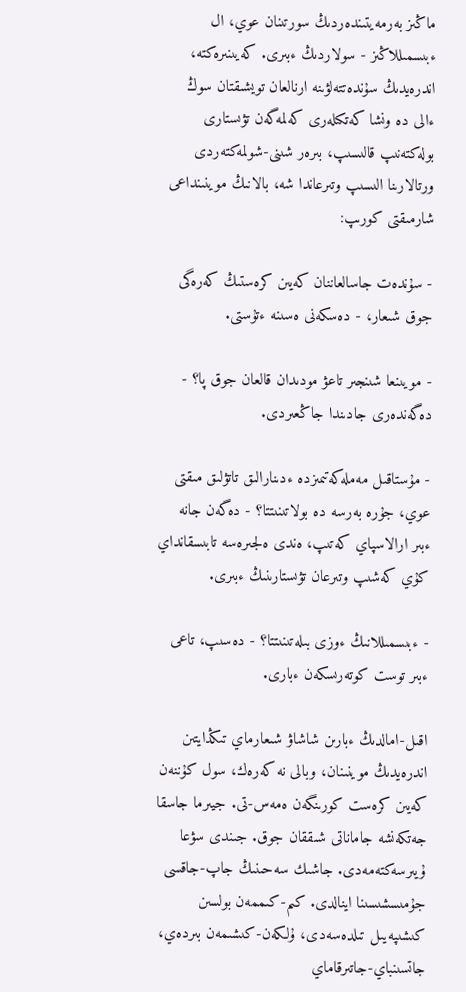ماڭىز بەرمەيتىندەردىڭ سورتىنان عوي، ال ءبىسمىللاڭىز - سولاردىڭ ءبىرى. كەيىنىرەكتە، اندرەيدىڭ سۇندەتتەلۋىنە ارنالعان تويشىقتان سوڭ ءالى دە ونشا كەتكىلەرى كەلمەگەن تۋىستارى بولەكتەنىپ قالىسىپ، بىرەر شىنى-شولمەكتەردى ورتالارىنا الىسىپ وتىرعاندا شە، بالانىڭ موينىنداعى شارمىقتى كورىپ:

- سۇندەت جاسالعاننان كەيىن كرەستىڭ كەرەگى جوق شىعار، - دەسكەنى ەسىنە ءتۇستى.

- مويىنعا شىنجىر تاعۋ مودىدان قالعان جوق پا؟ - دەگەندەرى جادىندا جاڭعىردى.

- مۇستاقىل مەملەكەتىمىزدە ءدىنارالىق تاتۋلىق مىقتى عوي، جۇرە بەرسە دە بولاتىنىتتا؟ - دەگەن جانە ءبىر ارالاسپاي كەتىپ، ەندى ەلجىرەسە تابىسقانداي كۇي كەشىپ وتىرعان تۋىستارىنىڭ ءبىرى.

- ءبىسمىللانىڭ ءوزى بىلەتىنىتتا؟ - دەسىپ، تاعى ءبىر توست كوتەرىسكەن ءبارى.

اقىل-امالدىڭ ءبارىن شاشاۋ شىعارماي تىڭدايتىن اندرەيدىڭ موينىنان، وبالى نە كەرەك، سول كۇننەن كەيىن كرەست كورىنگەن ەمەس-تى. جيىرما جاسقا جەتكەنشە جاماناتى شىققان جوق. جىندى سۋعا ۇيىرسەكتەمەدى. جاشىك سەحىنىڭ جاپ-جاقسى جۇمىسشىسىنا اينالدى. كىم-كىممەن بولسىن كىشىپەيىل تىلدەسەدى، ۇلكەن-كىشىمەن بىردەي، جاتسىنباي-جاتىرقاماي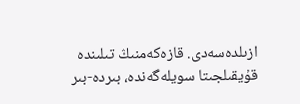ازىلدەسەدى. قازەكەمنىڭ تىلىندە قۇيقىلجىتا سويلەگەندە، بىردە-بىر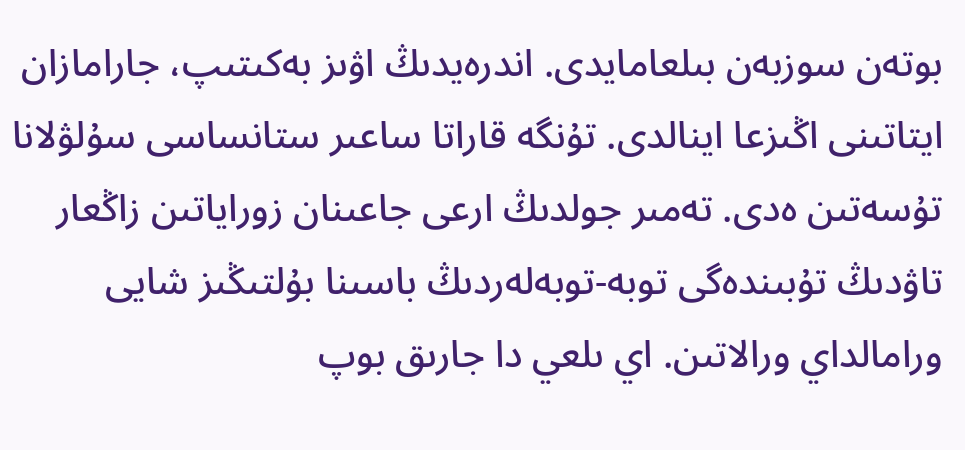بوتەن سوزبەن بىلعامايدى. اندرەيدىڭ اۋىز بەكىتىپ، جارامازان ايتاتىنى اڭىزعا اينالدى. تۇنگە قاراتا ساعىر ستانساسى سۇلۋلانا تۇسەتىن ەدى. تەمىر جولدىڭ ارعى جاعىنان زوراياتىن زاڭعار تاۋدىڭ تۇبىندەگى توبە-توبەلەردىڭ باسىنا بۇلتىڭىز شايى ورامالداي ورالاتىن. اي ىلعي دا جارىق بوپ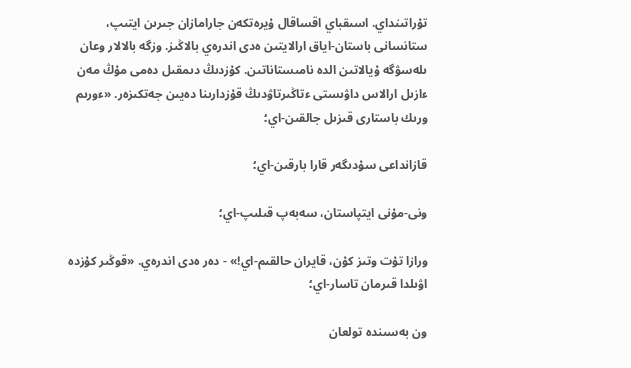تۇراتىنداي. اسىقباي اقساقال ۇيرەتكەن جارامازان جىرىن ايتىپ، ستانسانى باستان-اياق ارالايتىن ەدى اندرەي بالاڭىز. وزگە بالالار وعان ىلەسۋگە ۇيالاتىن الدە نامىستاناتىن. كۇزدىڭ دىمقىل دەمى مۇڭ مەن ءازىل ارالاس داۋىستى ءتاڭىرتاۋدىڭ قۇزدارىنا دەيىن جەتكىزەر. «ءورىم ورىك باستارى قىزىل جالقىن-اي؛

قازانداعى سۇدىگەر قارا بارقىن-اي؛

ونى-مۇنى ايتپاستان، سەبەپ قىلىپ-اي؛

ورازا تۇت وتىز كۇن، قايران حالقىم-اي!» - دەر ەدى اندرەي. «قوڭىر كۇزدە اۋىلدا قىرمان تاسار-اي؛

ون بەسىندە تولعان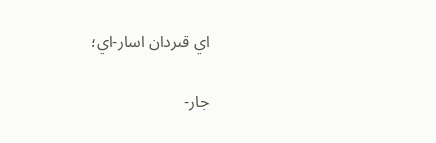اي قىردان اسار-اي؛

جار-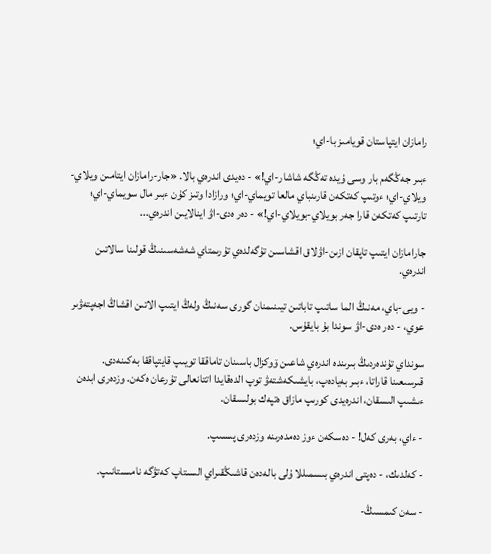رامازان ايتپاستان قويامىز با-اي؛

ءبىر جەڭگەم بار وسى ۇيدە تەڭگە شاشار-اي!» - دەيدى اندرەي بالا. «جار-رامازان ايتامىن ويلاي-ويلاي-اي؛ ءوتىپ كەتكەن قارىنباي مالعا تويماي-اي؛ ورازادا وتىز كۇن ءبىر مال سويماي-اي؛ تارتىپ كەتكەن قارا جەر بويلاي-بويلاي-اي!» - دەر ەدى-اۋ اينالايىن اندرەي...

جارامازان ايتىپ تاپقان ازىن-اۋلاق اقشاسىن تۇگەلدەي تۇرىمتاي شەشەسىنىڭ قولىنا سالاتىن اندرەي.

- ويى-باي، مەنىڭ الما ساتىپ تاباتىن تيىنىمنان گورى سەنىڭ ولەڭ ايتىپ الاتىن اقشاڭ اجەپتەۋىر عوي، - دەر ەدى-اۋ سوندا بۇ بايقۇس.

سونداي تۇندەردىڭ بىرىندە اندرەي شاعىن ۆوكزال باسىنان تاماققا تويىپ قايتپاققا بەكىنەدى. قىرسىعىنا قاراتا، ءبىر بەيادەپ، بايشىكەشتەۋ توپ الدەقايدا اتتانعالى تۇرعان ەكەن. وزدەرى ابدەن ءىشىپ الىسقان، اندرەيدى كورىپ مازاق ەتپەك بولىسقان.

- ءاي، بەرى كەل! - دەسكەن ءوز دەمدەرىنە وزدەرى پىسىپ.

- كەلدىك، - دەپتى اندرەي بىسمىللا ۇلى بالەدەن قاشىڭقىراي الىستاپ كەتۋگە نامىستانىپ.

- سەن كىمسىڭ-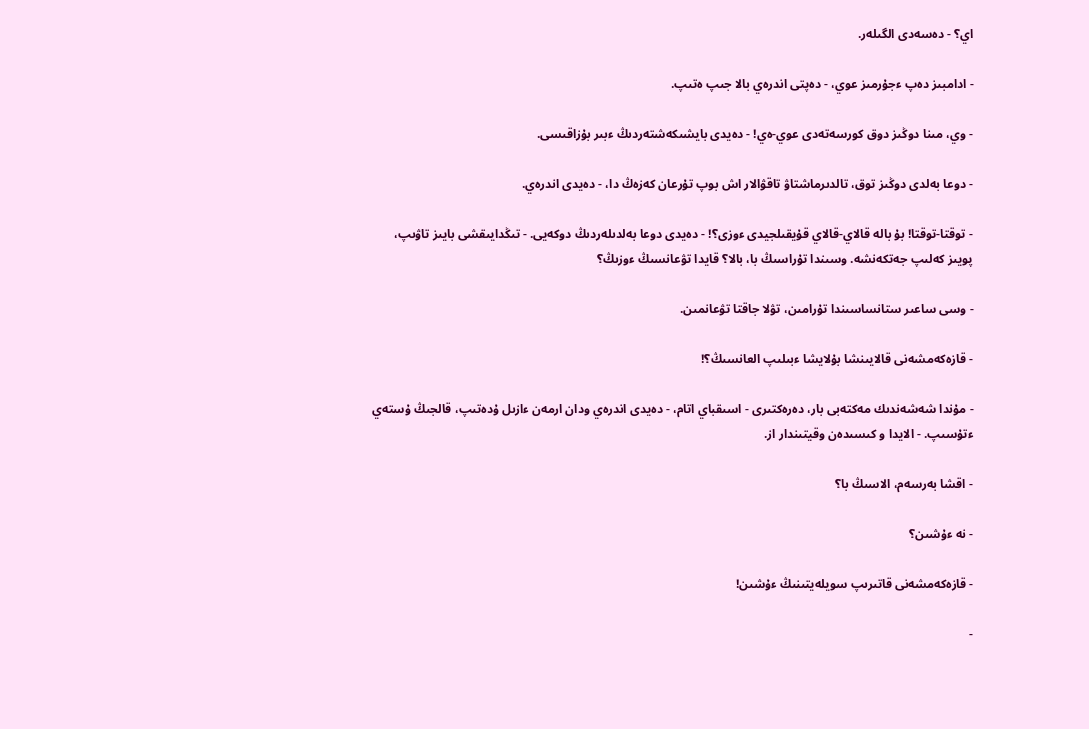اي؟ - دەسەدى الگىلەر.

- ادامبىز دەپ ءجۇرمىز عوي، - دەپتى اندرەي بالا جىپ ەتىپ.

- وي، مىنا دوڭىز دوق كورسەتەدى عوي-ەي! - دەيدى بايشىكەشتەردىڭ ءبىر بۇزاقىسى.

- دوعا بەلدى دوڭىز توق، تالدىرماشتاۋ تاقۋالار اش بوپ تۇرعان كەزەڭ دا، - دەيدى اندرەي.

- توقتا-توقتا! بۇ بالە قالاي-قالاي قۇيقىلجيدى ءوزى؟! - دەيدى دوعا بەلدىلەردىڭ دوكەيى. - تىڭدايىقشى بايىز تاۋىپ، پويىز كەلىپ جەتكەنشە. وسىندا تۇراسىڭ با، بالا؟ قايدا تۋعانسىڭ ءوزىڭ؟

- وسى ساعىر ستانساسىندا تۇرامىن، تۋلا جاقتا تۋعانمىن.

- قازەكەمشەنى قالايىنشا بۇلايشا ءبىلىپ العانسىڭ؟!

- مۇندا شەشەندىك مەكتەبى بار، دەرەكتىرى - اسىقباي اتام، - دەيدى اندرەي ودان ارمەن ءازىل ۇدەتىپ، قالجىڭ ۇستەي ءتۇسىپ. - الايدا و كىسىدەن وقيتىندار از.

- اقشا بەرسەم، الاسىڭ با؟

- نە ءۇشىن؟

- قازەكەمشەنى قاتىرىپ سويلەيتىنىڭ ءۇشىن!

-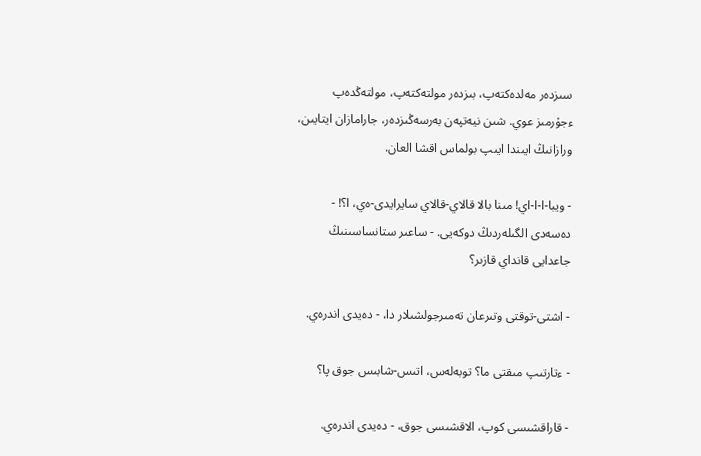سىزدەر مەلدەكتەپ، بىزدەر مولتەكتەپ، مولتەڭدەپ ءجۇرمىز عوي. شىن نيەتپەن بەرسەڭىزدەر، جارامازان ايتايىن، ورازانىڭ ايىندا ايىپ بولماس اقشا العان.

- ويبا-ا-ا-اي! مىنا بالا قالاي-قالاي سايرايدى-ەي، ا؟! - دەسەدى الگىلەردىڭ دوكەيى. - ساعىر ستانساسىنىڭ جاعدايى قانداي قازىر؟

- اشتى-توقتى وتىرعان تەمىرجولشىلار دا، - دەيدى اندرەي.

- ءتارتىپ مىقتى ما؟ توبەلەس، اتىس-شابىس جوق پا؟

- قاراقشىسى كوپ، الاقشىسى جوق، - دەيدى اندرەي.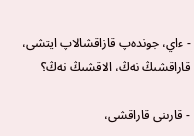- ءاي، جوندەپ قازاقشالاپ ايتشى، قاراقشىڭ نەڭ، الاقشىڭ نەڭ؟

- قارىنى قاراقشى،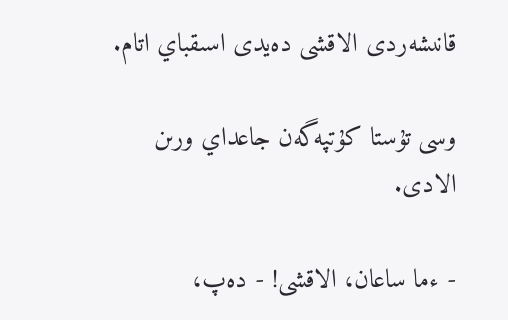قانىشەردى الاقشى دەيدى اسىقباي اتام.

وسى تۇستا كۇتپەگەن جاعداي ورىن الادى.

- ءما ساعان، الاقشى! - دەپ،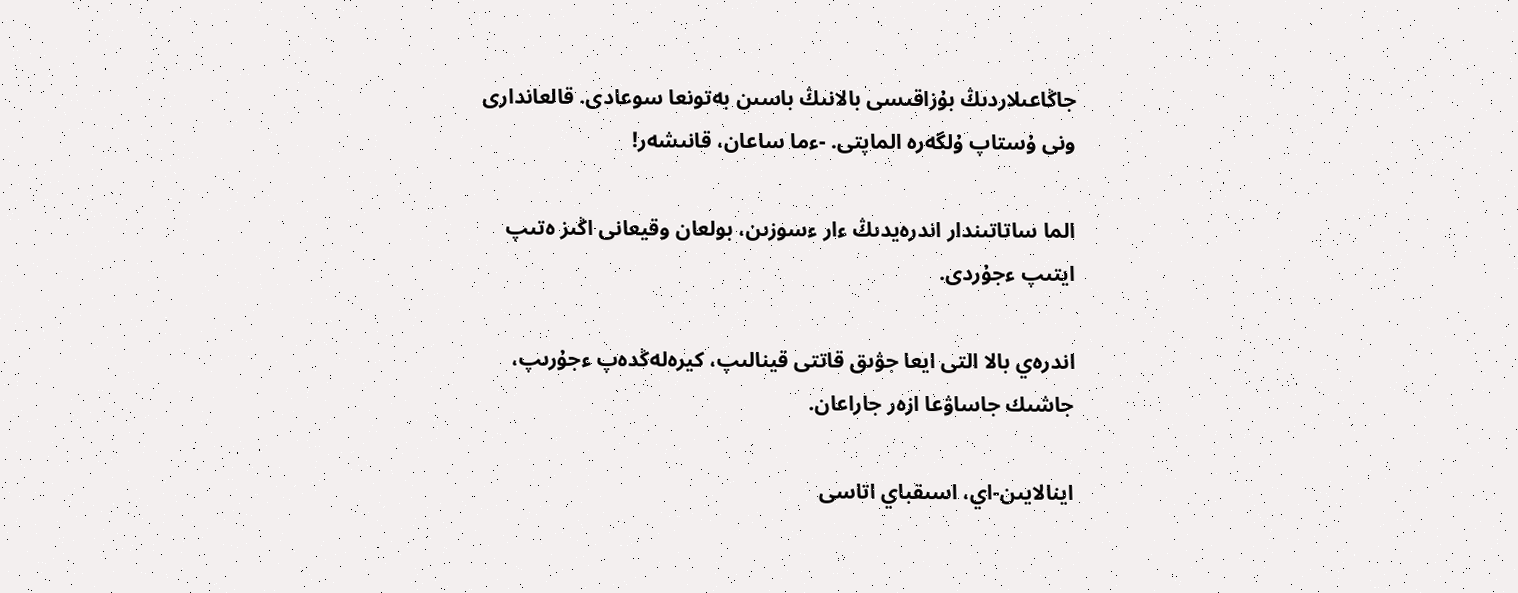جاڭاعىلاردىڭ بۇزاقىسى بالانىڭ باسىن بەتونعا سوعادى. قالعاندارى ونى ۇستاپ ۇلگەرە الماپتى. -ءما ساعان، قانىشەر!

الما ساتاتىندار اندرەيدىڭ ءار ءسوزىن، بولعان وقيعانى اڭىز ەتىپ ايتىپ ءجۇردى.

اندرەي بالا التى ايعا جۋىق قاتتى قينالىپ، كيرەلەڭدەپ ءجۇرىپ، جاشىك جاساۋعا ازەر جاراعان.

اينالايىن-اي، اسىقباي اتاسى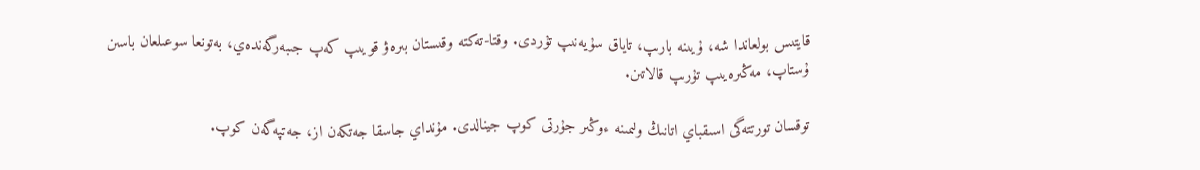قايتىس بولعاندا شە، ۇيىنە بارىپ، تاياق سۇيەنىپ تۇردى. وقتا-تەكتە وقىستان بىرەۋ قويىپ كەپ جىبەرگەندەي، بەتونعا سوعىلعان باسىن ۇستاپ، مەڭىرەيىپ تۇرىپ قالاتىن.

توقسان تورتتەگى اسىقباي اتانىڭ ولىمىنە ءوڭىر جۇرتى كوپ جينالدى. مۇنداي جاسقا جەتكەن از، جەتپەگەن كوپ.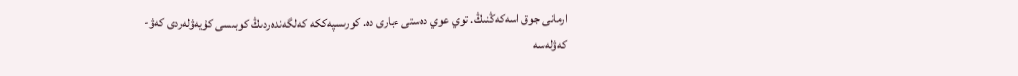ارمانى جوق اسەكەڭنىڭ. توي عوي دەستى ءبارى دە. كورىسپەككە كەلگەندەردىڭ كوبىسى كۇيەۋلەردى كەۋ-كەۋلەسە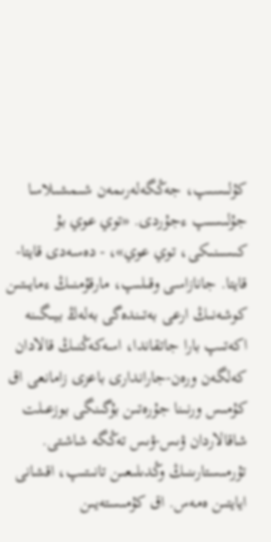كۇلىسىپ، جەڭگەلەرىمەن شىمشىلاسا جۇلىسىپ ءجۇردى. «توي عوي بۇ كىسىنىكى، توي عوي»، - دەسەدى قايتا-قايتا. جانازاسى وقىلىپ، مارقۇمنىڭ ءمايىتىن كوشەنىڭ ارعى بەتىندەگى بەلەڭ بيىگىنە اكەتىپ بارا جاتقاندا، اسەكەڭنىڭ قالادان كەلگەن ورەن-جاراندارى باعزى زامانعى اق كۇمىس ورنىنا جۇرەتىن بۇگىنگى بوزعىلت شاقالاردان ۋىس-ۋىس تەڭگە شاشتى. تۇرمىستارىنىڭ وڭدىلىعىن تانىتىپ، اقشانى ايايتىن ەمەس. اق كۇمىستەيىن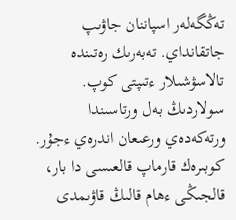تەڭگەلەر اسپاننان جاۋىپ جاتقانداي. تەبەرىك رەتىندە تالاسۋشىلار ءتىپتى كوپ. سولاردىڭ بەل ورتاسىندا ورتەكەدەي ورعىعان اندرەي ءجۇر. كوبىرەك قارماپ قالعىسى دا بار، قالجىڭى ءهام قالىڭ قاۋىمدى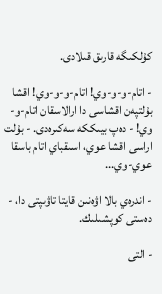كۇلكىگە قارىق قىلادى.

- اتام-و-و-وي! اتام-و-و-وي! اقشا بۇلتپەن اقشاسى دا ارالاسقان اتام-و-وي! - دەپ بيىككە سەكىرەدى. - بۇلت اراسى اقشا عوي، اسىقباي اتام باسقا عوي-وي...

- اندرەي بالا اۋەنىن قايتا تاۋىپتى دا، - دەستى كوپشىلىك.

- التى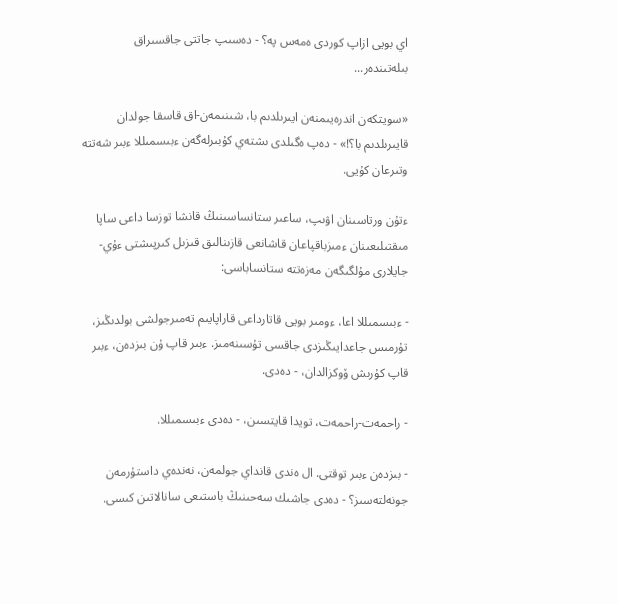اي بويى ازاپ كوردى ەمەس پە؟ - دەسىپ جاتتى جاقسىراق بىلەتىندەر...

«سويتكەن اندرەيىمنەن ايىرىلدىم با، شىنىمەن-اق قاسقا جولدان قايىرىلدىم با؟!» - دەپ ەگىلدى ىشتەي كۇبىرلەگەن ءبىسمىللا ءبىر شەتتە وتىرعان كۇيى.

ءتۇن ورتاسىنان اۋىپ، ساعىر ستانساسىنىڭ قانشا توزسا داعى ساپا مىقتىلىعىنان ءمىزباقپاعان قاشانعى قازىنالىق قىزىل كىرپىشتى ءۇي-جايلارى مۇلگىگەن مەزەتتە ستانساباسى:

- ءبىسمىللا اعا، ءومىر بويى قاتارداعى قاراپايىم تەمىرجولشى بولدىڭىز، تۇرمىس جاعدايىڭىزدى جاقسى تۇسىنەمىز. ءبىر قاپ ۇن بىزدەن، ءبىر قاپ كۇرىش ۆوكزالدان، - دەدى.

- راحمەت-راحمەت، تويدا قايتسىن، - دەدى ءبىسمىللا.

- بىزدەن ءبىر توقتى. ال ەندى قانداي جولمەن، نەندەي داستۇرمەن جونەلتەسىز؟ - دەدى جاشىك سەحىنىڭ باستىعى سانالاتىن كىسى.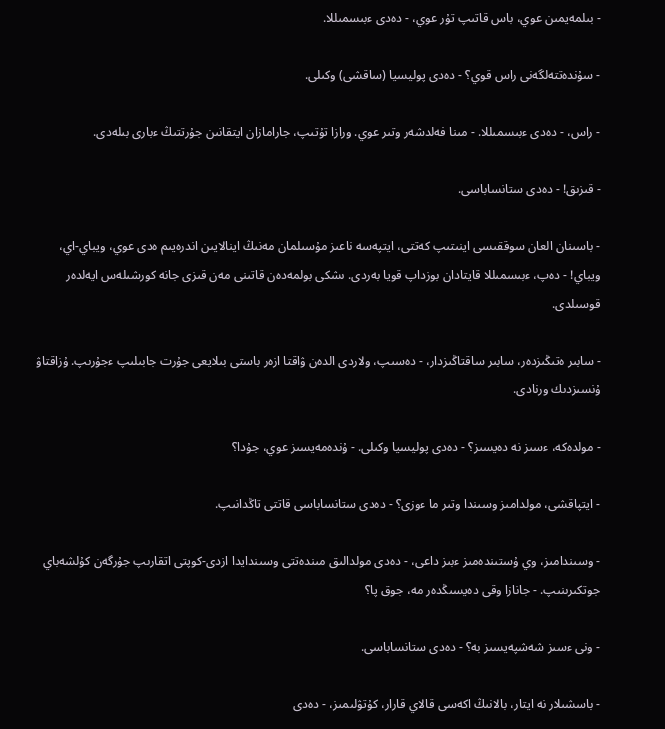- بىلمەيمىن عوي، باس قاتىپ تۇر عوي، - دەدى ءبىسمىللا.

- سۇندەتتەلگەنى راس قوي؟ - دەدى پوليسيا (ساقشى) وكىلى.

- راس، - دەدى ءبىسمىللا. - مىنا فەلدشەر وتىر عوي. ورازا تۇتىپ، جارامازان ايتقانىن جۇرتتىڭ ءبارى بىلەدى.

- قىزىق! - دەدى ستانساباسى.

- باسىنان العان سوققىسى اينىتىپ كەتتى، ايتپەسە ناعىز مۇسىلمان مەنىڭ اينالايىن اندرەيىم ەدى عوي، ويباي-اي، ويباي! - دەپ، ءبىسمىللا قايتادان بوزداپ قويا بەردى. ىشكى بولمەدەن قاتىنى مەن قىزى جانە كورشىلەس ايەلدەر قوسىلدى.

- سابىر ەتىڭىزدەر، سابىر ساقتاڭىزدار، - دەسىپ، ولاردى الدەن ۋاقتا ازەر باستى بىلايعى جۇرت جابىلىپ ءجۇرىپ. ۇزاقتاۋ ۇنسىزدىك ورنادى.

- مولدەكە، ءسىز نە دەيسىز؟ - دەدى پوليسيا وكىلى. - ۇندەمەيسىز عوي، جۇدا؟

- ايتپاقشى، مولدامىز وسىندا وتىر ما ءوزى؟ - دەدى ستانساباسى قاتتى تاڭدانىپ.

- وسىندامىز، وي ۇستىندەمىز ءبىز داعى، - دەدى مولدالىق مىندەتتى وسىندايدا ازدى-كوپتى اتقارىپ جۇرگەن كۇلشەباي جوتكىرىنىپ. - جانازا وقى دەيسىڭدەر مە، جوق پا؟

- ونى ءسىز شەشپەيسىز بە؟ - دەدى ستانساباسى.

- باسشىلار نە ايتار، بالانىڭ اكەسى قالاي قارار، كۇتۋلىمىز، - دەدى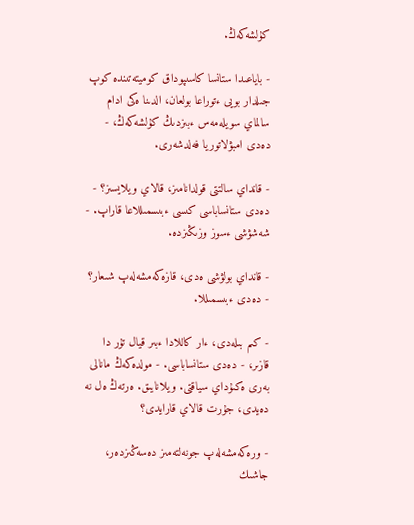كۇلشەكەڭ.

- باياعىدا ستانسا كاسىپوداق كوميتەتىندە كوپ جىلدار بويى ءتوراعا بولعان، الدىنا ەكى ادام سالماي سويلەمەس ءبىزدىڭ كۇلشەكەڭ، - دەدى امبۋلاتوريا فەلدشەرى.

- قانداي سالتتى قولدانامىز، قالاي ويلايسىز؟ - دەدى ستانساباسى كىسى ءبىسمىللاعا قاراپ. - شەشۋشى ءسوز وزىڭىزدە.

- قانداي بولۋشى ەدى، قازەكەمشەلەپ شىعار؟ - دەدى ءبىسمىللا.

- كىم بىلەدى، ءار كاللادا ءبىر قيال تۇر دا قازىر، - دەدى ستانساباسى. - مولدەكەڭ مانالى بەرى ەكىۇداي سياقتى. ويلانايىق. ەرتەڭ ەل نە دەيدى، جۇرت قالاي قارايدى؟

- ورەكەمشەلەپ جونەلتەمىز دەسەڭىزدەر، جاشىك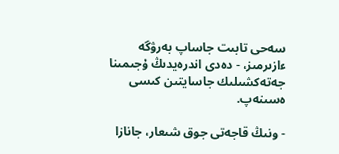سەحى تابىت جاساپ بەرۋگە ءازىرمىز، - دەدى اندرەيدىڭ ۇجىمىنا جەتەكشىلىك جاسايتىن كىسى ەسىنەپ.

- ونىڭ قاجەتى جوق شىعار، جانازا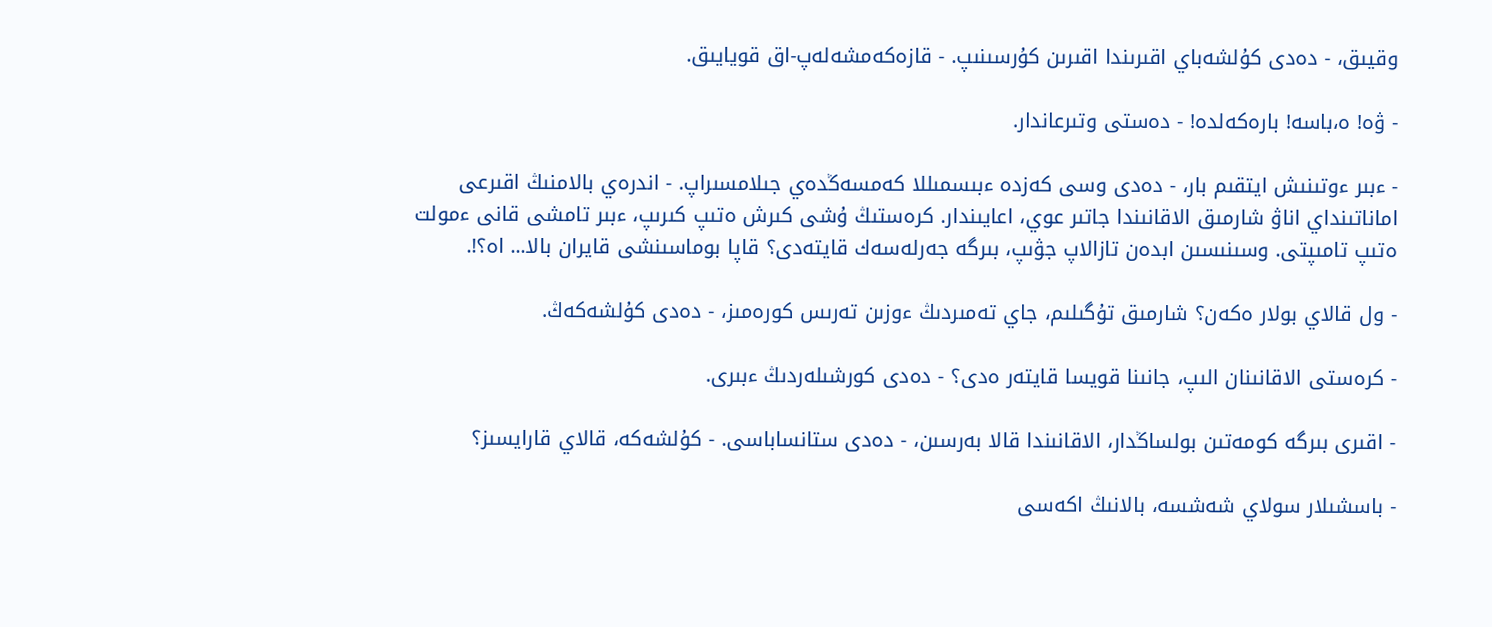وقيىق، - دەدى كۇلشەباي اقىرىندا اقىرىن كۇرسىنىپ. - قازەكەمشەلەپ-اق قويايىق.

- ۋه! ە،باسە! بارەكەلدە! - دەستى وتىرعاندار.

- ءبىر ءوتىنىش ايتقىم بار، - دەدى وسى كەزدە ءبىسمىللا كەمسەڭدەي جىلامسىراپ. - اندرەي بالامنىڭ اقىرعى اماناتىنداي اناۋ شارمىق الاقانىندا جاتىر عوي، اعايىندار. كرەستىڭ ۇشى كىرش ەتىپ كىرىپ، ءبىر تامشى قانى ءمولت ەتىپ تامىپتى. وسىنىسىن ابدەن تازالاپ جۋىپ، بىرگە جەرلەسەك قايتەدى؟ قاپا بوماسىنشى قايران بالا... اه؟!.

- ول قالاي بولار ەكەن؟ شارمىق تۇگىلىم، جاي تەمىردىڭ ءوزىن تەرىس كورەمىز، - دەدى كۇلشەكەڭ.

- كرەستى الاقانىنان الىپ، جانىنا قويسا قايتەر ەدى؟ - دەدى كورشىلەردىڭ ءبىرى.

- اقىرى بىرگە كومەتىن بولساڭدار، الاقانىندا قالا بەرسىن، - دەدى ستانساباسى. - كۇلشەكە، قالاي قارايسىز؟

- باسشىلار سولاي شەشسە، بالانىڭ اكەسى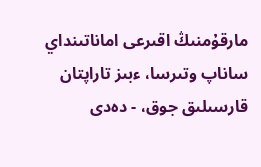مارقۇمنىڭ اقىرعى اماناتىنداي ساناپ وتىرسا، ءبىز تاراپتان قارسىلىق جوق، - دەدى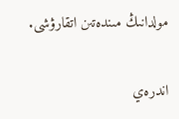مولدانىڭ مىندەتىن اتقارۋشى.

اندرەي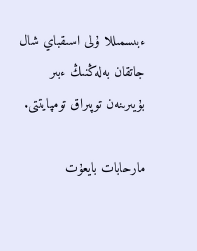ءبىسمىللا ۇلى اسىقباي شال جاتقان بەلەڭنىڭ ءبىر بۇيىرىنەن توپىراق تومپايتتى.

مارحابات بايعۇت